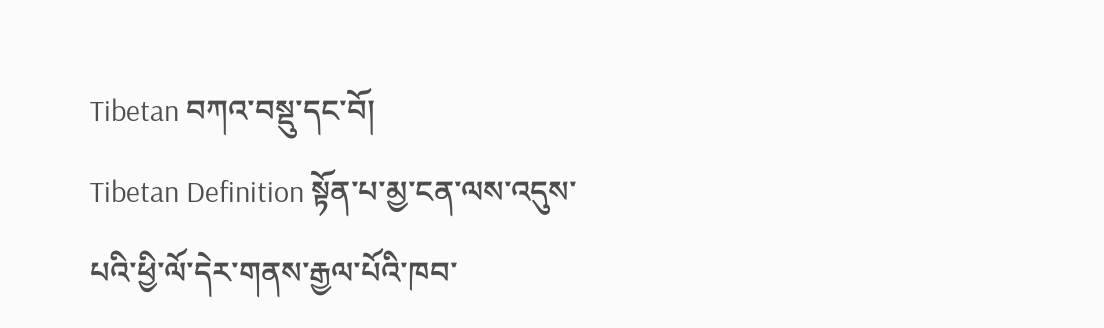Tibetan བཀའ་བསྡུ་དང་བོ།
Tibetan Definition སྟོན་པ་མྱ་ངན་ལས་འདུས་པའི་ཕྱི་ལོ་དེར་གནས་རྒྱལ་པོའི་ཁབ་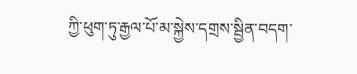ཀྱི་ཕུག་ཏུ་རྒྱལ་པོ་མ་སྐྱེས་དགྲས་སྦྱིན་བདག་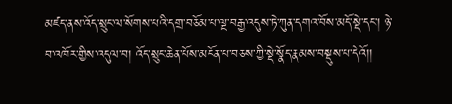མཛད་ནས་འོད་སྲུང་ལ་སོགས་པའི་དགྲ་བཅོམ་པ་ལྔ་བརྒྱ་འདུས་ཏེ་ཀུན་དགའ་བོས་མདོ་སྡེ་དང་། ཉེ་བ་འཁོར་གྱིས་འདུལ་བ། འོད་སྲུང་ཆེན་པོས་མངོན་པ་བཅས་ཀྱི་སྡེ་སྣོད་རྣམས་བསྡུས་པ་དེའོ།།